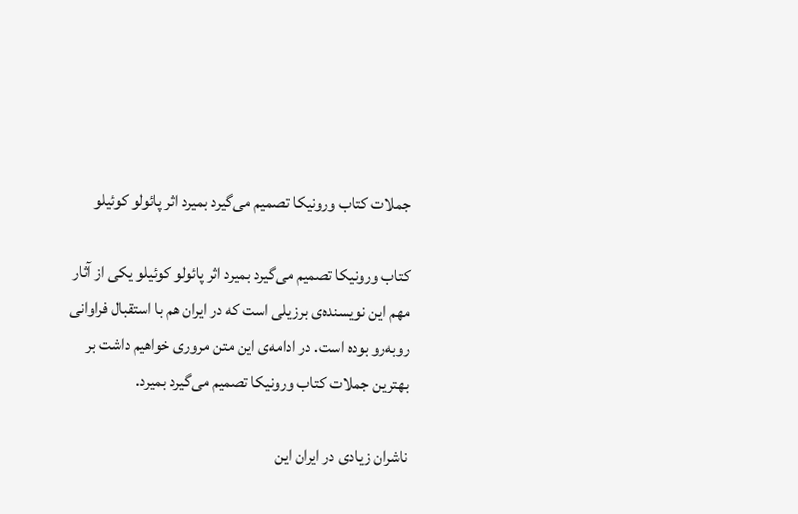جملات کتاب ورونیکا تصمیم می‌گیرد بمیرد اثر پائولو کوئيلو

کتاب ورونیکا تصمیم می‌گیرد بمیرد اثر پائولو کوئيلو یکی از آثار مهم این نویسنده‌ی برزیلی است که در ایران هم با استقبال فراوانی رو‌به‌رو بوده است. در ادامه‌ی این متن مروری خواهیم داشت بر بهترین جملات کتاب ورونیکا تصمیم می‌گیرد بمیرد.

ناشران زیادی در ایران این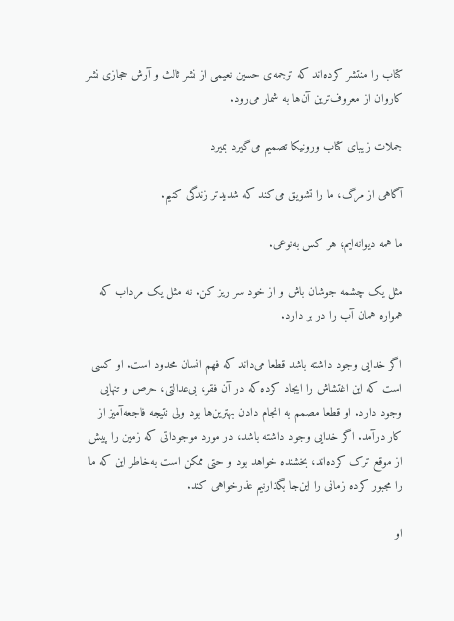کتاب را منتشر کرده‌اند که ترجمه‌ی حسین نعیمی از نشر ثالث و آرش حجازی نشر کاروان از معروف‌ترین آن‌ها به شمار می‌رود.

جملات زیبای کتاب ورونیکا تصمیم می‌گیرد بمیرد

آگاهی از مرگ، ما را تشویق می‌کند که شدیدتر زندگی کنیم.

ما همه دیوانه‌ایم؛ هر کس به‌نوعی.

مثل یک چشمه جوشان باش و از خود سر ریز کن. نه مثل یک مرداب که همواره همان آب را در بر دارد.

اگر خدایی وجود داشته باشد قطعا می‌داند که فهم انسان محدود است. او کسی است که این اغتشاش را ایجاد کرده که در آن فقر، بی‌عدالتی، حرص و تنهایی وجود دارد. او قطعا مصمم به انجام دادن بهترین‌ها بود ولی نتیجه فاجعه‌آمیز از کار در‌آمد. اگر خدایی وجود داشته باشد، در مورد موجوداتی که زمین را پیش از موقع ترک کرده‌اند، بخشنده خواهد بود و حتی ممکن است به‌خاطر این که ما را مجبور کرده زمانی را این‌جا بگذارنیم عذرخواهی کند.

او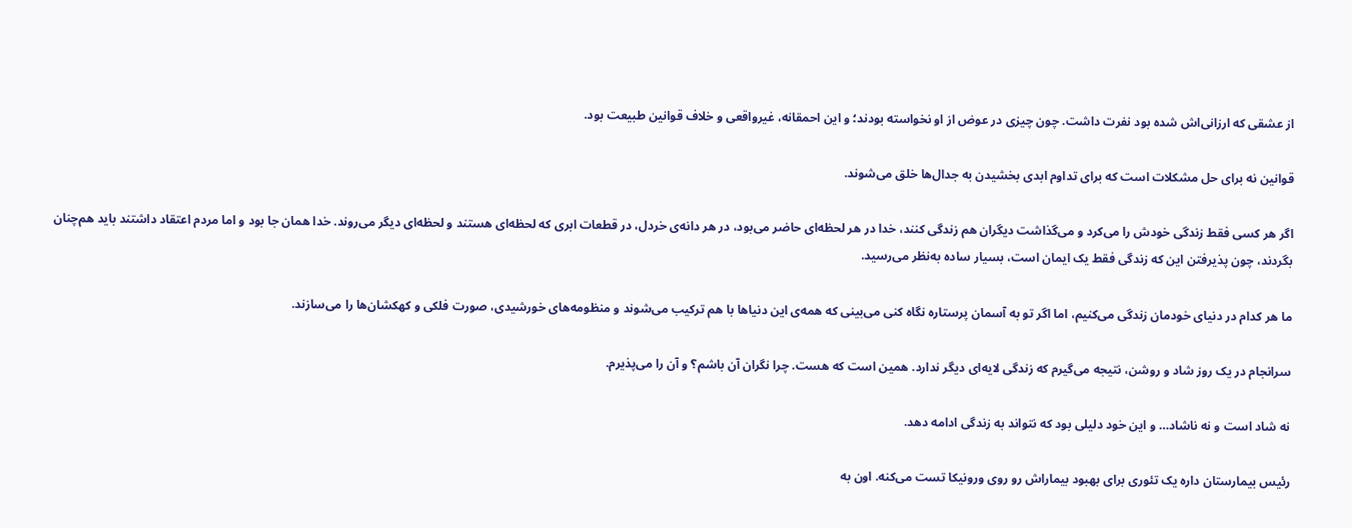از عشقی که ارزانی‌اش شده بود نفرت داشت. چون چیزی در عوض از او نخواسته بودند؛ و این احمقانه، غیرواقعی و خلاف قوانین طبیعت بود.

قوانین نه برای حل مشکلات است که برای تداوم ابدی بخشیدن به جدال‌ها خلق می‌شوند.

اگر هر کسی فقط زندگی خودش را می‌کرد و می‌گذاشت دیگران هم زندگی کنند، خدا در هر لحظه‌ای حاضر می‌بود، در هر دانه‌ی خردل، در قطعات ابری که لحظه‌ای هستند و لحظه‌ای دیگر می‌روند. خدا همان جا بود و اما مردم اعتقاد داشتند باید هم‌چنان بگردند، چون پذیرفتن این که زندگی فقط یک ایمان است، بسیار ساده به‌نظر می‌رسید.

ما هر کدام در دنیای خودمان زندگی می‌کنیم، اما اگر تو به آسمان پرستاره نگاه کنی می‌بینی که همه‌ی این دنیاها با هم ترکیب می‌شوند و منظومه‌های خورشیدی، صورت فلکی و کهکشان‌ها را می‌سازند.

سرانجام در یک روز شاد و روشن، نتیجه می‌گیرم که زندگی لایه‌ای دیگر ندارد. همین است که هست. چرا نگران آن باشم؟ و آن را می‌پذیرم.

نه شاد است و نه ناشاد… و این خود دلیلی بود که نتواند به زندگی ادامه دهد.

رئیس بیمارستان داره یک تئوری برای بهبود بیماراش رو روی ورونیکا تست می‌کنه. اون به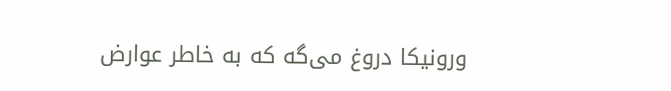ورونیکا دروغ می‌گه که به خاطر عوارض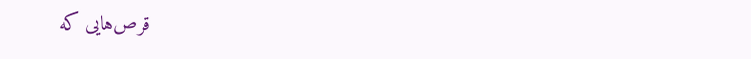قرص‌هایی که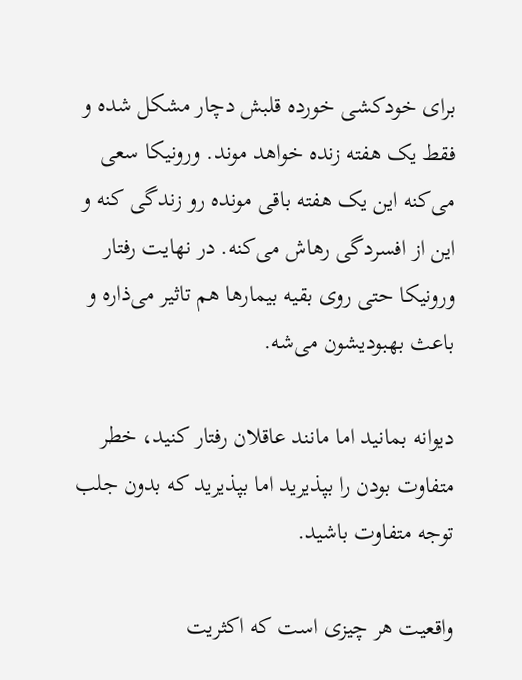برای خودکشی خورده قلبش دچار مشکل شده و فقط یک هفته زنده خواهد موند. ورونیکا سعی می‌کنه این یک هفته باقی مونده رو زندگی کنه و این از افسردگی رهاش می‌کنه. در نهایت رفتار ورونیکا حتی روی بقیه بیمارها هم تاثیر می‌ذاره و باعث بهبودیشون می‌شه.

دیوانه بمانید اما مانند عاقلان رفتار کنید، خطر متفاوت بودن را بپذیرید اما بپذیرید که بدون جلب توجه متفاوت باشید.

واقعیت هر چیزی است که اکثریت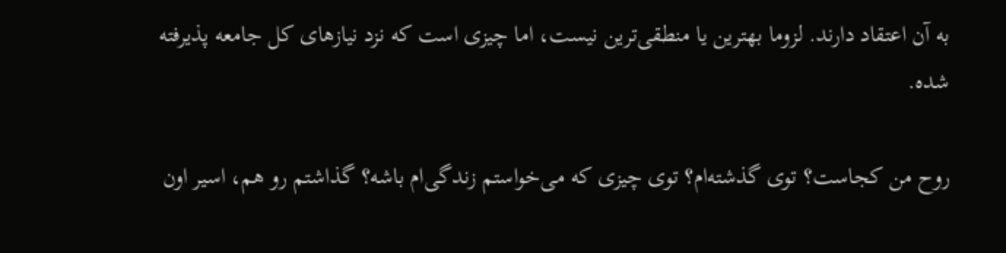به آن اعتقاد دارند. لزوما بهترین یا منطقی‌ترین نیست، اما چیزی است که نزد نیازهای کل جامعه پذیرفته شده.

روح من کجاست؟ توی گذشته‌ام؟ توی چیزی که می‌خواستم زندگی‌ام باشه؟ گذاشتم رو هم، اسیر اون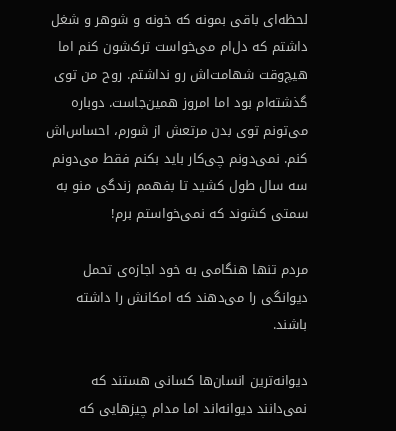لحظه‌ای باقی بمونه که خونه و شوهر و شغل داشتم که دل‌ام می‌خواست ترک‌شون کنم اما هیچ‌وقت شهامت‌اش رو نداشتم. روح من توی گذشته‌ام بود اما امروز همین‌جاست. دوباره می‌تونم توی بدن مرتعش از شورم، احساس‌اش کنم. نمی‌دونم چی‌کار باید بکنم فقط می‌دونم سه سال طول کشید تا بفهمم زندگی منو به سمتی کشوند که نمی‌خواستم برم!

مردم تنها هنگامی به خود اجازه‌ی تحمل دیوانگی را می‌دهند که امکانش را داشته باشند.

دیوانه‌ترین انسان‌ها کسانی هستند که نمی‌دانند دیوانه‌اند اما مدام چیزهایی که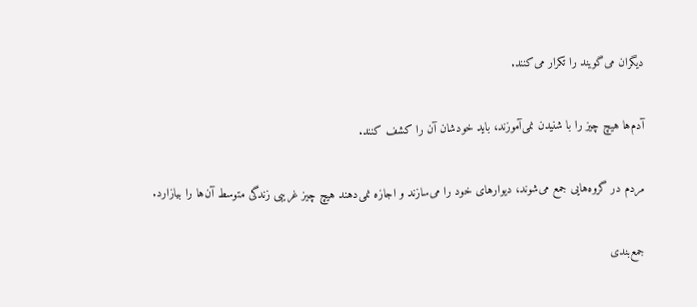دیگران می‌گویند را تکرار می‌کنند.

آدم‌ها هیچ چیز را با شنیدن نمی‌آموزند، باید خودشان آن را کشف کنند.

مردم در گروه‌هایی جمع می‌شوند، دیوارهای خود را می‌سازند و اجازه نمی‌دهند هیچ چیز غریبی زندگی متوسط آن‌ها را بیازارد.

جمع‌بندی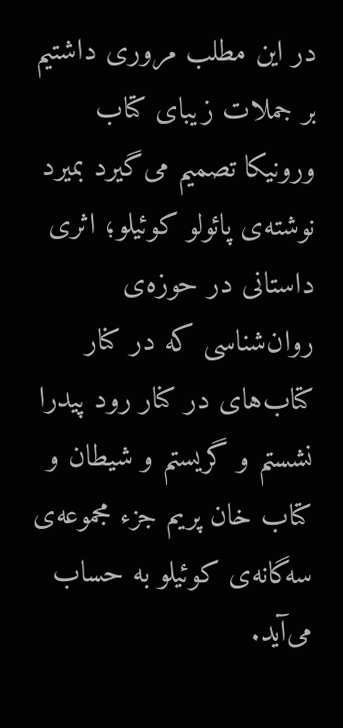در این مطلب مروری داشتیم بر جملات زیبای کتاب ورونیکا تصمیم می‌گیرد بمیرد نوشته‌ی پائولو کوئیلو؛ اثری داستانی در حوزه‌ی روان‌شناسی که در کنار کتاب‌های در کنار رود پیدرا نشستم و گریستم و شیطان و کتاب خان پریم جزء مجموعه‌ی سه‌گانه‌ی کوئیلو به حساب می‌آید.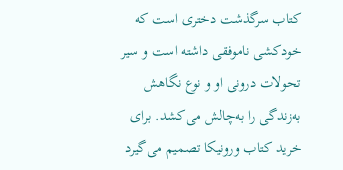کتاب سرگذشت دختری است که خودکشی ناموفقی داشته است و سیر تحولات درونی او و نوع نگاهش به‌زندگی را به‌چالش می‌کشد. برای خرید کتاب ورونیکا تصمیم می‌گیرد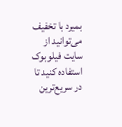بمیرد با تخفیف می‌توانید از سایت فیلوبوک استفاده کنید تا در سریع‌ترین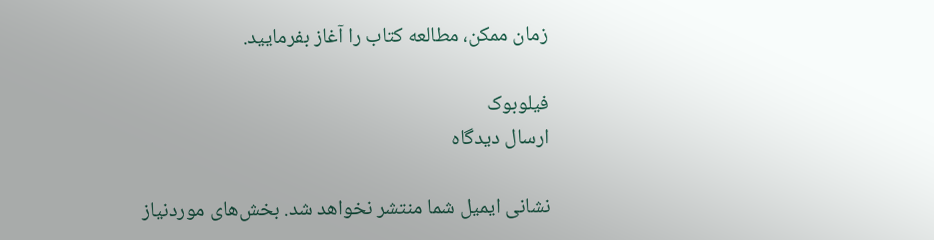زمان ممکن، مطالعه‌ کتاب را آغاز بفرمایید.

فیلوبوک
ارسال دیدگاه

نشانی ایمیل شما منتشر نخواهد شد. بخش‌های موردنیاز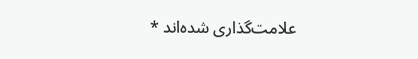علامت‌گذاری شده‌اند *